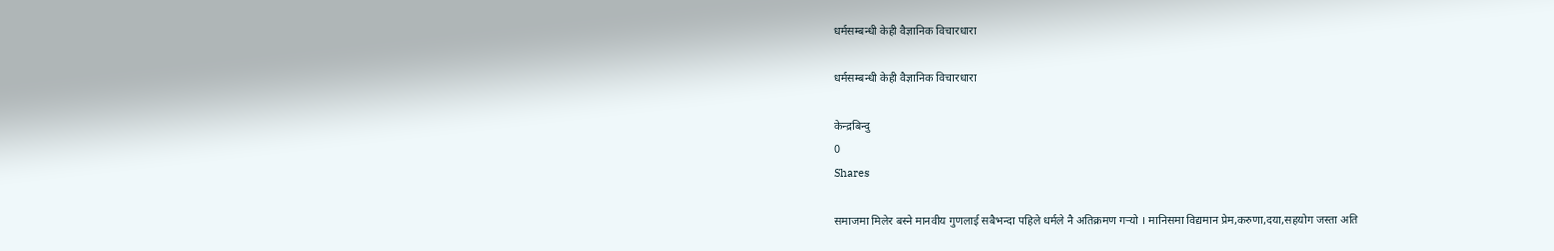धर्मसम्बन्धी केही वैज्ञानिक विचारधारा

धर्मसम्बन्धी केही वैज्ञानिक विचारधारा

केन्द्रबिन्दु
0
Shares

समाजमा मिलेर बस्ने मानवीय गुणलाई सबैभन्दा पहिले धर्मले नै अतिक्रमण गर्‍यो । मानिसमा विद्यमान प्रेम,करुणा,दया,सहयोग जस्ता अति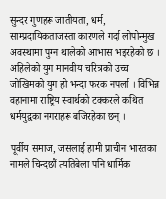सुन्दर गुणहरू जातीयता, धर्म, साम्प्रदायिकताजस्ता कारणले गर्दा लोपोन्मुख अवस्थामा पुग्न थालेको आभास भइरहेको छ । अहिलेको युग मानवीय चरित्रको उच्च जोखिमको युग हो भन्दा फरक नपर्ला । विभिन्न वहानामा राष्ट्रिय स्वार्थको टक्करले कथित धर्मयुद्वका नगराहरू बजिरहेका छन् ।

पूर्वीय समाज, जसलाई हामी प्राचीन भारतका नामले चिन्दछौं त्यतिबेला पनि धार्मिक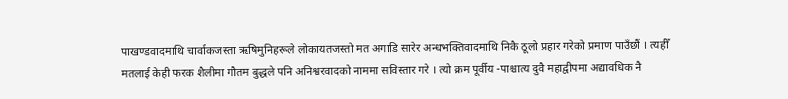पाखण्डवादमाथि चार्वाकजस्ता ऋषिमुनिहरूले लोकायतजस्तो मत अगाडि सारेर अन्धभक्तिवादमाथि निकै ठूलो प्रहार गरेको प्रमाण पाउँछौं । त्यहीँ मतलाई केही फरक शैलीमा गौतम बुद्धले पनि अनिश्वरवादको नाममा सविस्तार गरे । त्यो क्रम पूर्वीय -पाश्चात्य दुवै महाद्वीपमा अद्यावधिक नै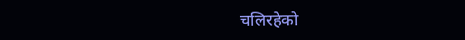चलिरहेको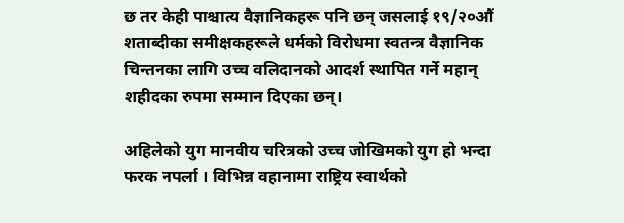छ तर केही पाश्चात्य वैज्ञानिकहरू पनि छन् जसलाई १९/२०औं शताब्दीका समीक्षकहरूले धर्मको विरोधमा स्वतन्त्र वैज्ञानिक चिन्तनका लागि उच्च वलिदानको आदर्श स्थापित गर्ने महान् शहीदका रुपमा सम्मान दिएका छन्।

अहिलेको युग मानवीय चरित्रको उच्च जोखिमको युग हो भन्दा फरक नपर्ला । विभिन्न वहानामा राष्ट्रिय स्वार्थको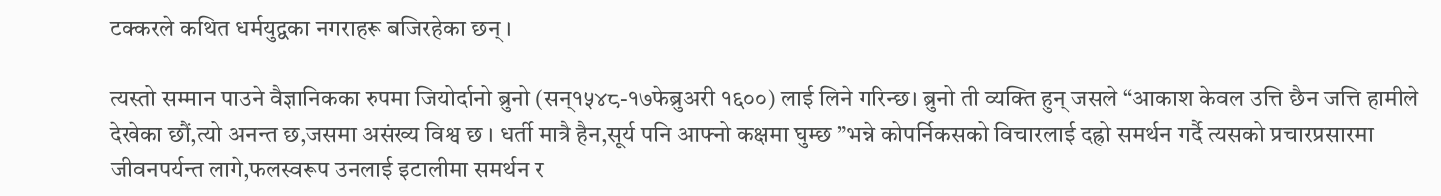टक्करले कथित धर्मयुद्वका नगराहरू बजिरहेका छन् ।

त्यस्तो सम्मान पाउने वैज्ञानिकका रुपमा जियोर्दानो ब्रुनो (सन्१५४८-१७फेब्रुअरी १६००) लाई लिने गरिन्छ। ब्रुनो ती व्यक्ति हुन् जसले “आकाश केवल उत्ति छैन जत्ति हामीले देखेका छौं,त्यो अनन्त छ,जसमा असंख्य विश्व छ । धर्ती मात्रै हैन,सूर्य पनि आफ्नो कक्षमा घुम्छ ”भन्ने कोपर्निकसको विचारलाई दह्रो समर्थन गर्दै त्यसको प्रचारप्रसारमा जीवनपर्यन्त लागे,फलस्वरूप उनलाई इटालीमा समर्थन र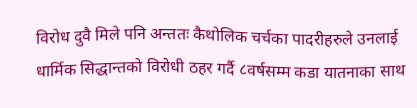विरोध दुवै मिले पनि अन्ततः कैथोलिक चर्चका पादरीहरुले उनलाई धार्मिक सिद्धान्तको विरोधी ठहर गर्दै ८वर्षसम्म कडा यातनाका साथ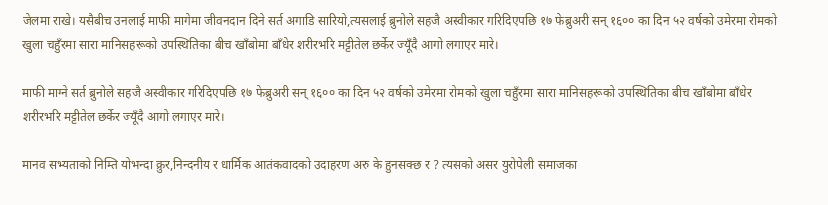जेलमा राखे। यसैबीच उनलाई माफी मागेमा जीवनदान दिने सर्त अगाडि सारियो,त्यसलाई ब्रुनोले सहजै अस्वीकार गरिदिएपछि १७ फेब्रुअरी सन् १६०० का दिन ५२ वर्षको उमेरमा रोमको खुला चहुँरमा सारा मानिसहरूको उपस्थितिका बीच खाँबोमा बाँधेर शरीरभरि मट्टीतेल छर्केर ज्यूँदै आगो लगाएर मारे।

माफी माग्ने सर्त ब्रुनोले सहजै अस्वीकार गरिदिएपछि १७ फेब्रुअरी सन् १६०० का दिन ५२ वर्षको उमेरमा रोमको खुला चहुँरमा सारा मानिसहरूको उपस्थितिका बीच खाँबोमा बाँधेर शरीरभरि मट्टीतेल छर्केर ज्यूँदै आगो लगाएर मारे।

मानव सभ्यताको निम्ति योभन्दा क्रुर,निन्दनीय र धार्मिक आतंकवादको उदाहरण अरु के हुनसक्छ र ? त्यसको असर युरोपेली समाजका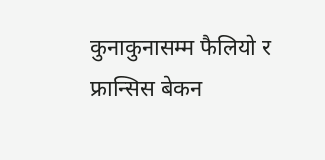कुनाकुनासम्म फैलियो र फ्रान्सिस बेकन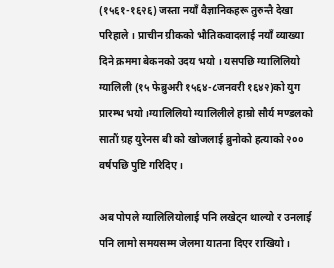(१५६१-१६२६) जस्ता नयाँ वैज्ञानिकहरू तुरुन्तै देखा परिहाले । प्राचीन ग्रीकको भौतिकवादलाई नयाँ व्याख्या दिने क्रममा बेकनको उदय भयो । यसपछि ग्यालिलियो ग्यालिली (१५ फेब्रुअरी १५६४-८जनवरी १६४२)को युग प्रारम्भ भयो।ग्यालिलियो ग्यालिलीले हाम्रो सौर्य मण्डलको सातौं ग्रह युरेनस बी को खोजलाई ब्रुनोको हत्याको २०० वर्षपछि पुष्टि गरिदिए।

अब पोपले ग्यालिलियोलाई पनि लखेट्न थाल्यो र उनलाई पनि लामो समयसम्म जेलमा यातना दिएर राखियो ।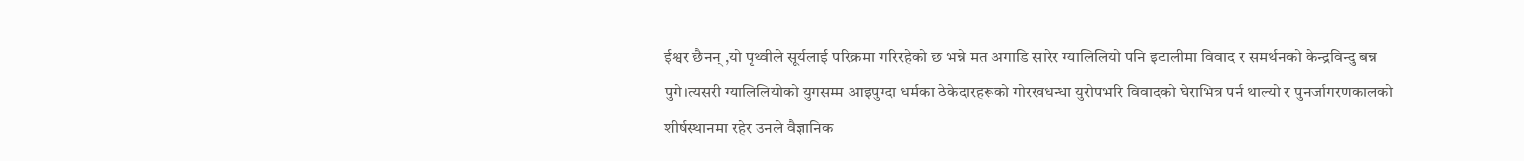ईश्वर छैनन् ,यो पृथ्वीले सूर्यलाई परिक्रमा गरिरहेको छ भन्ने मत अगाडि सारेर ग्यालिलियो पनि इटालीमा विवाद र समर्थनको केन्द्रविन्दु बन्न पुगे।त्यसरी ग्यालिलियोको युगसम्म आइपुग्दा धर्मका ठेकेदारहरूको गोरखधन्धा युरोपभरि विवादको घेराभित्र पर्न थाल्यो र पुनर्जागरणकालको शीर्षस्थानमा रहेर उनले वैज्ञानिक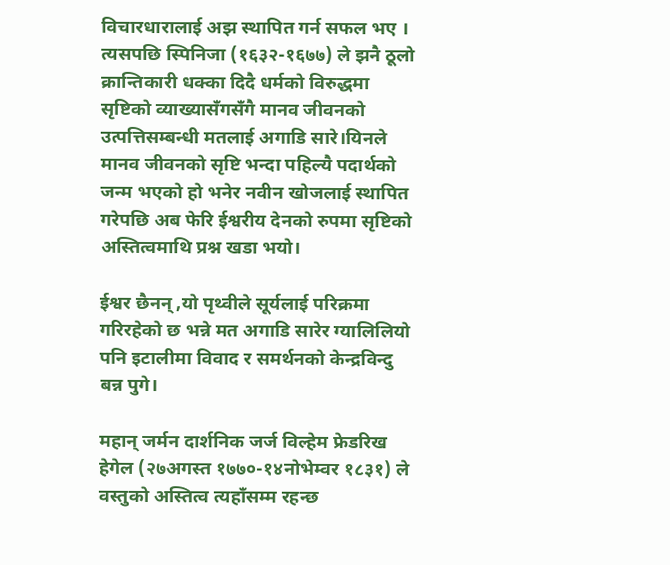विचारधारालाई अझ स्थापित गर्न सफल भए । त्यसपछि स्पिनिजा (१६३२-१६७७) ले झनै ठूलो क्रान्तिकारी धक्का दिदै धर्मको विरुद्धमा सृष्टिको व्याख्यासँगसँगै मानव जीवनको उत्पत्तिसम्बन्धी मतलाई अगाडि सारे।यिनले मानव जीवनको सृष्टि भन्दा पहिल्यै पदार्थको जन्म भएको हो भनेर नवीन खोजलाई स्थापित गरेपछि अब फेरि ईश्वरीय देनको रुपमा सृष्टिको अस्तित्वमाथि प्रश्न खडा भयो।

ईश्वर छैनन् ,यो पृथ्वीले सूर्यलाई परिक्रमा गरिरहेको छ भन्ने मत अगाडि सारेर ग्यालिलियो पनि इटालीमा विवाद र समर्थनको केन्द्रविन्दु बन्न पुगे।

महान् जर्मन दार्शनिक जर्ज विल्हेम फ्रेडरिख हेगेल (२७अगस्त १७७०-१४नोभेम्वर १८३१) ले वस्तुको अस्तित्व त्यहाँसम्म रहन्छ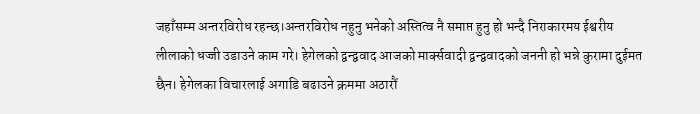जहाँसम्म अन्तरविरोध रहन्छ।अन्तरविरोध नहुनु भनेको अस्तित्व नै समाप्त हुनु हो भन्दै निराकारमय ईश्वरीय लीलाको धज्जी उडाउने काम गरे। हेगेलको द्वन्द्ववाद आजको मार्क्सवादी द्वन्द्ववादको जननी हो भन्ने कुरामा दुईमत छैन। हेगेलका विचारलाई अगाडि बढाउने क्रममा अठारौं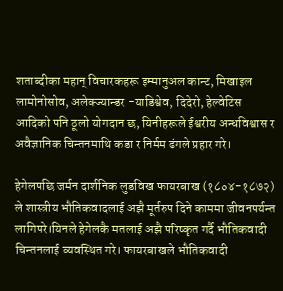शताब्दीका महान् विचारकहरू इम्मानुअल कान्ट, मिखाइल लामोनोसोव, अलेक्ज्यान्डर -याडिश्वेव, दिदेरो, हेल्वेटिस आदिको पनि ठूलो योगदान छ, यिनीहरूले ईश्वरीय अन्धविश्वास र अवैज्ञानिक चिन्तनमाथि कडा र निर्मम ढंगले प्रहार गरे।

हेगेलपछि जर्मन दार्शनिक लुडविख फायरबाख (१८०४-१८७२) ले शास्त्रीय भौतिकवादलाई अझै मूर्तरुप दिने काममा जीवनपर्यन्त लागिपरे।यिनले हेगेलकै मतलाई अझै परिष्कृत गर्दै भौतिकवादी चिन्तनलाई व्यवस्थित गरे। फायरबाखले भौतिकवादी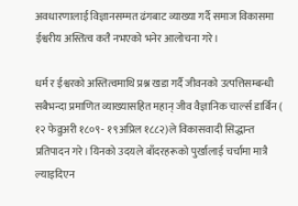अवधारणालाई विज्ञानसम्मत ढंगबाट व्याख्या गर्दै समाज विकासमा ईश्वरीय अस्तित्व कतै नभएको भनेर आलोचना गरे।

धर्म र ईश्वरको अस्तित्वमाथि प्रश्न खडा गर्दै जीवनको उत्पत्तिसम्बन्धी सबैभन्दा प्रमाणित व्याख्यासहित महान् जीव वैज्ञानिक चार्ल्स डार्बिन ( १२ फेव्रुअरी १८०९- १९अप्रिल १८८२)ले विकासवादी सिद्धान्त प्रतिपादन गरे। यिनको उदयले बाँदरहरूको पुर्खालाई चर्चामा मात्रै ल्याइदिएन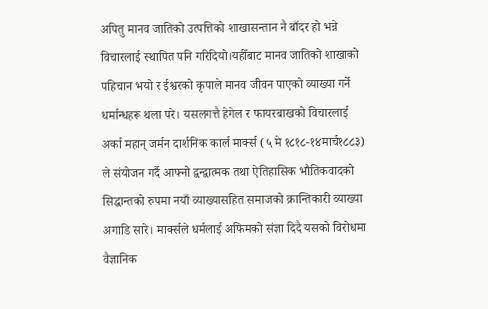अपितु मानव जातिको उत्पत्तिको शाखासन्तान नै बाँदर हो भन्ने विचारलाई स्थापित पनि गरिदियो।यहीँबाट मानव जातिको शाखाको पहिचान भयो र ईश्वरको कृपाले मानव जीवन पाएको व्याख्या गर्ने धर्मान्धहरू थला परे। यसलगत्तै हेगेल र फायरबाखको विचारलाई अर्का महान् जर्मन दार्शनिक कार्ल मार्क्स (५ मे १८१८-१४मार्च१८८३) ले संयोजन गर्दै आफ्नो द्वन्द्वात्मक तथा ऐतिहासिक भौतिकवादको सिद्धान्तको रुपमा नयाँ व्याख्यासहित समाजको क्रान्तिकारी व्याख्या अगाडि सारे। मार्क्सले धर्मलाई अफिमको संज्ञा दिदै यसको विरोधमा वैज्ञानिक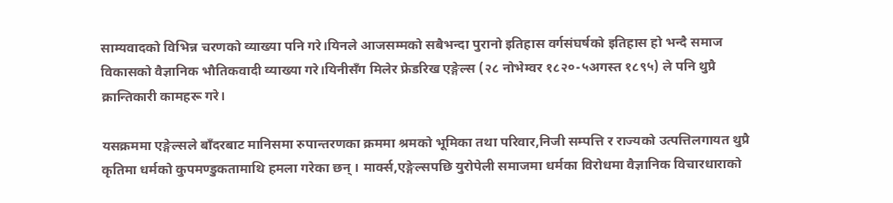साम्यवादको विभिन्न चरणको व्याख्या पनि गरे।यिनले आजसम्मको सबैभन्दा पुरानो इतिहास वर्गसंघर्षको इतिहास हो भन्दै समाज विकासको वैज्ञानिक भौतिकवादी व्याख्या गरे।यिनीसँग मिलेर फ्रेडरिख एङ्गेल्स (२८ नोभेम्वर १८२०-५अगस्त १८९५) ले पनि थुप्रै क्रान्तिकारी कामहरू गरे।

यसक्रममा एङ्गेल्सले बाँदरबाट मानिसमा रुपान्तरणका क्रममा श्रमको भूमिका तथा परिवार,निजी सम्पत्ति र राज्यको उत्पत्तिलगायत थुप्रै कृतिमा धर्मको कुपमण्डुकतामाथि हमला गरेका छन् । मार्क्स,एङ्गेल्सपछि युरोपेली समाजमा धर्मका विरोधमा वैज्ञानिक विचारधाराको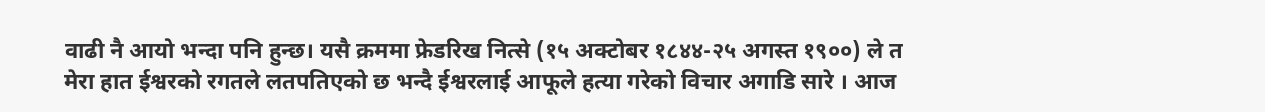वाढी नै आयो भन्दा पनि हुन्छ। यसै क्रममा फ्रेडरिख नित्से (१५ अक्टोबर १८४४-२५ अगस्त १९००) ले त मेरा हात ईश्वरको रगतले लतपतिएको छ भन्दै ईश्वरलाई आफूले हत्या गरेको विचार अगाडि सारे । आज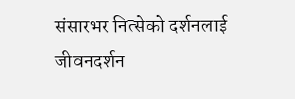संसारभर नित्सेको दर्शनलाई जीवनदर्शन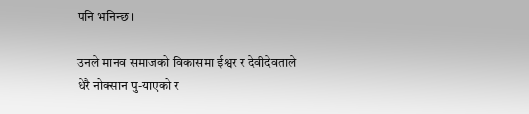पनि भनिन्छ।

उनले मानव समाजको विकासमा ईश्वर र देवीदेवताले धेरै नोक्सान पु-याएको र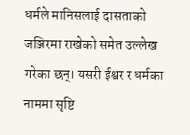धर्मले मानिसलाई दासताको जञ्जिरमा राखेको समेत उल्लेख गरेका छन्। यसरी ईश्वर र धर्मका नाममा सृष्टि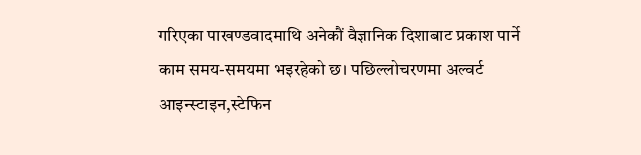गरिएका पाखण्डवादमाथि अनेकौं वैज्ञानिक दिशाबाट प्रकाश पार्ने काम समय-समयमा भइरहेको छ। पछिल्लोचरणमा अल्वर्ट आइन्स्टाइन,स्टेफिन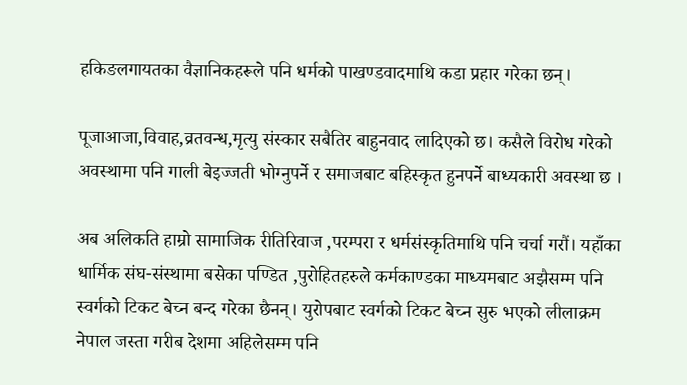हकिङलगायतका वैज्ञानिकहरूले पनि धर्मको पाखण्डवादमाथि कडा प्रहार गरेका छन्।

पूजाआजा,विवाह,व्रतवन्ध,मृत्यु संस्कार सबैतिर बाहुनवाद लादिएको छ। कसैले विरोध गरेको अवस्थामा पनि गाली बेइज्जती भोग्नुपर्ने र समाजबाट बहिस्कृत हुनपर्ने बाध्यकारी अवस्था छ ।

अब अलिकति हाम्रो सामाजिक रीतिरिवाज ,परम्परा र धर्मसंस्कृतिमाथि पनि चर्चा गरौं। यहाँका धार्मिक संघ-संस्थामा बसेका पण्डित ,पुरोहितहरुले कर्मकाण्डका माध्यमबाट अझैसम्म पनि स्वर्गको टिकट बेच्न बन्द गरेका छैनन्। युरोपबाट स्वर्गको टिकट बेच्न सुरु भएको लीलाक्रम नेपाल जस्ता गरीब देशमा अहिलेसम्म पनि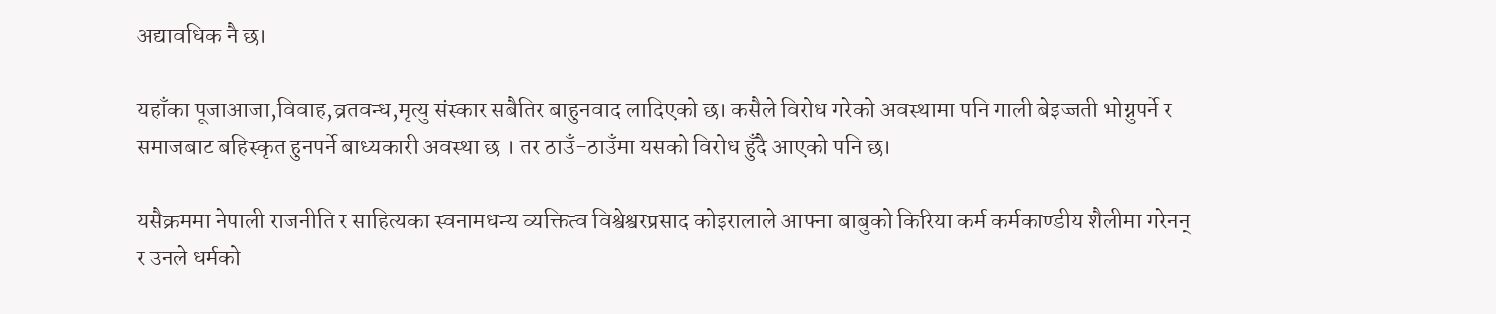अद्यावधिक नै छ।

यहाँका पूजाआजा,विवाह,व्रतवन्ध,मृत्यु संस्कार सबैतिर बाहुनवाद लादिएको छ। कसैले विरोध गरेको अवस्थामा पनि गाली बेइज्जती भोग्नुपर्ने र समाजबाट बहिस्कृत हुनपर्ने बाध्यकारी अवस्था छ । तर ठाउँ-ठाउँमा यसको विरोध हुँदै आएको पनि छ।

यसैक्रममा नेपाली राजनीति र साहित्यका स्वनामधन्य व्यक्तित्व विश्वेश्वरप्रसाद कोइरालाले आफ्ना बाबुको किरिया कर्म कर्मकाण्डीय शैलीमा गरेनन् र उनले धर्मको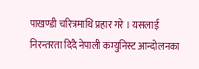पाखण्डी चरित्रमाथि प्रहार गरे । यसलाई निरन्तरता दिदै नेपाली कम्युनिस्ट आन्दोलनका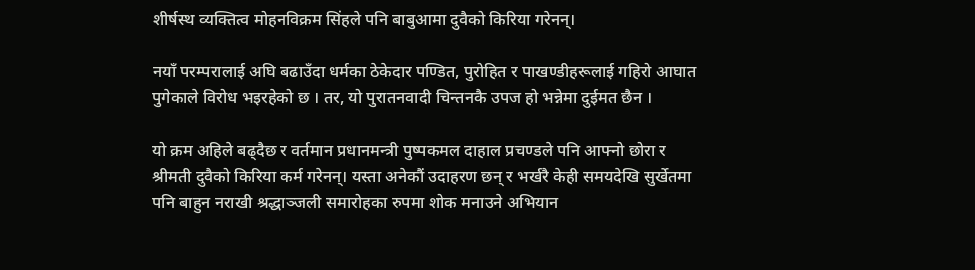शीर्षस्थ व्यक्तित्व मोहनविक्रम सिंहले पनि बाबुआमा दुवैको किरिया गरेनन्।

नयाँ परम्परालाई अघि बढाउँदा धर्मका ठेकेदार पण्डित, पुरोहित र पाखण्डीहरूलाई गहिरो आघात पुगेकाले विरोध भइरहेको छ । तर, यो पुरातनवादी चिन्तनकै उपज हो भन्नेमा दुईमत छैन ।

यो क्रम अहिले बढ्दैछ र वर्तमान प्रधानमन्त्री पुष्पकमल दाहाल प्रचण्डले पनि आफ्नो छोरा र श्रीमती दुवैको किरिया कर्म गरेनन्। यस्ता अनेकौं उदाहरण छन् र भर्खरै केही समयदेखि सुर्खेतमा पनि बाहुन नराखी श्रद्धाञ्जली समारोहका रुपमा शोक मनाउने अभियान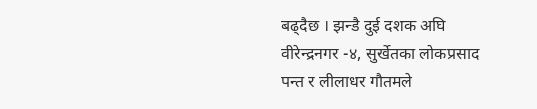बढ्दैछ । झन्डै दुई दशक अघि वीरेन्द्रनगर -४, सुर्खेतका लोकप्रसाद पन्त र लीलाधर गौतमले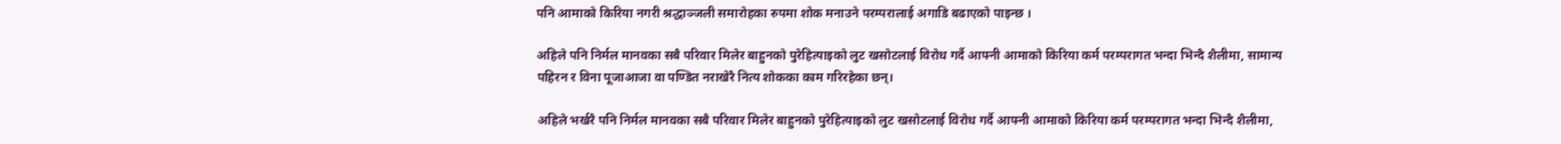पनि आमाको किरिया नगरी श्रद्धाञ्जली समारोहका रुपमा शोक मनाउने परम्परालाई अगाडि बढाएको पाइन्छ ।

अहिले पनि निर्मल मानवका सबै परिवार मिलेर बाहुनको पुरेहित्याइको लुट खसोटलाई विरोध गर्दै आफ्नी आमाको किरिया कर्म परम्परागत भन्दा भिन्दै शैलीमा, सामान्य पहिरन र विना पूजाआजा वा पण्डित नराखेरै नित्य शोकका काम गरिरहेका छन्।

अहिले भर्खरै पनि निर्मल मानवका सबै परिवार मिलेर बाहुनको पुरेहित्याइको लुट खसोटलाई विरोध गर्दै आफ्नी आमाको किरिया कर्म परम्परागत भन्दा भिन्दै शैलीमा,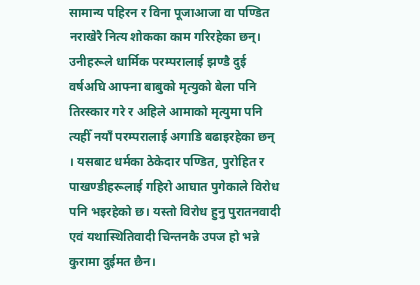सामान्य पहिरन र विना पूजाआजा वा पण्डित नराखेरै नित्य शोकका काम गरिरहेका छन्। उनीहरूले धार्मिक परम्परालाई झण्डै दुई वर्षअघि आफ्ना बाबुको मृत्युको बेला पनि तिरस्कार गरे र अहिले आमाको मृत्युमा पनि त्यहीँ नयाँ परम्परालाई अगाडि बढाइरहेका छन् । यसबाट धर्मका ठेकेदार पण्डित, पुरोहित र पाखण्डीहरूलाई गहिरो आघात पुगेकाले विरोध पनि भइरहेको छ। यस्तो विरोध हुनु पुरातनवादी एवं यथास्थितिवादी चिन्तनकै उपज हो भन्ने कुरामा दुईमत छैन।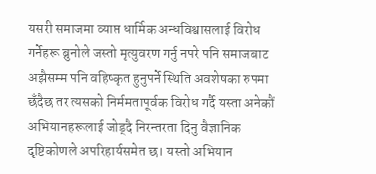यसरी समाजमा व्याप्त धार्मिक अन्धविश्वासलाई विरोध गर्नेहरू ब्रुनोले जस्तो मृत्युवरण गर्नु नपरे पनि समाजबाट अझैसम्म पनि वहिष्कृत हुनुपर्ने स्थिति अवशेषका रुपमा छँदैछ तर त्यसको निर्ममतापूर्वक विरोध गर्दै यस्ता अनेकौं अभियानहरूलाई जोड्दै निरन्तरता दिनु वैज्ञानिक दृष्टिकोणले अपरिहार्यसमेत छ। यस्तो अभियान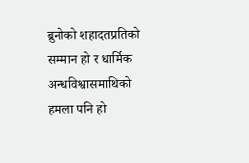ब्रुनोको शहादतप्रतिको सम्मान हो र धार्मिक अन्धविश्वासमाथिको हमला पनि हो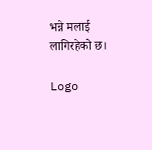भन्ने मलाई लागिरहेको छ।

Logo